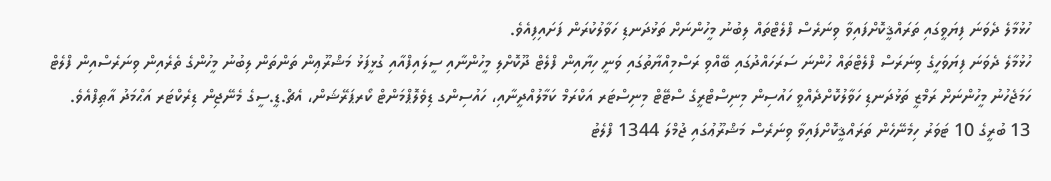ހުޅުމާލެ ދެވަނަ ފިޔަވީގައި ތަރައްޤީކޮށްފައިވާ ވިނަރެސް ފްލެޓްތައް ލިބުނު މީހުންނަށް ތަޅުދަނޑި ހަވާލުކުރަން ފަށައިފިއެވެ.
ހުޅުމާލެ ދެވަނަ ފިޔަވަހީގެ ވިނަރަސް ފްލެޓްތައް ހުންނަ ސަރަހައްދުގައި ބޭއްވި ރަސްމިއްޔާތުގައި ވަނީ ހިޔާއިން ފްލެޓް ދޫކޮށްލި މީހުންނާއި ސީލައިފްއާއި ގުޅީފަޅު މަޝްރޫޢިން ތަންތަން ލިބުނު މީހުންގެ ތެރެއިން ވިނަރެސްއިން ފްލެޓް ހަމަޖެހުނު މީހުންނަށް ރަމްޒީ ތަޅުދަނޑި ހަވާލުކޮށްދެއްވީ ހައުސިން މިނިސްޓްރީގެ ސްޓޭޓް މިނިސްޓަރ އަކްރަމް ކަމާލުއްދީނާއި، ހައުސިންގ ޑިވެލޮޕްމަންޓް ކޯރޕަރޭޝަން، އެޗް.ޑީ.ސީގެ މެނޭޖިން ޑިރެކްޓަރ އަޙްމަދު އާޠިފްއެވެ.
13 ބުރީގެ 10 ޓަވަރު ހިމެނޭހެން ތަރައްޤީކޮށްފައިވާ ވިނަރެސް މަޝްރޫޢުގައި ޖުމްލަ 1344 ފްލެޓު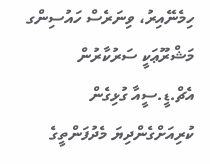ހިމެނޭއިރު، ވިނަރެސް ހައުސިންގ މަޝްރޫޢަކީ ސަރުކާރުން އެޗް.ޑީ.ސީއާ ގުޅިގެން ކުރިއަށްގެންދިޔަ މެދުފަންތީގެ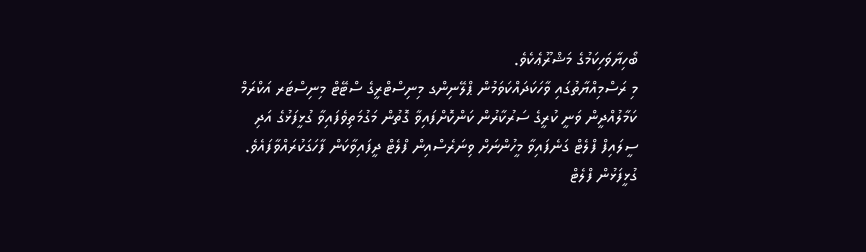ބޯހިޔާވަހިކަމުގެ މަޝްރޫޢެކެވެ.
މި ރަސްމިއްޔާތުގައި ވާހަކަދައްކަވަމުން ޕްލޭނިންގ މިނިސްޓްރީގެ ސްޓޭޓް މިނިސްޓަރ އަކްރަމް ކަމާލުއްދީން ވަނީ ކުރީގެ ސަރުކާރުން ކަންކޮށްފައިވާ ގޮތުން މަގުމަތިވެފައިވާ ގުޅީފަޅުގެ އަދި ސީލައިފް ފްލެޓް ގަނެފައިވާ މީހުންނަށް ވިނަރެސްއިން ފްލެޓް ދީފައިވާކަން ފާހަގަކުރައްވާފައެވެ.
ގުޅީފަޅުން ފްލެޓް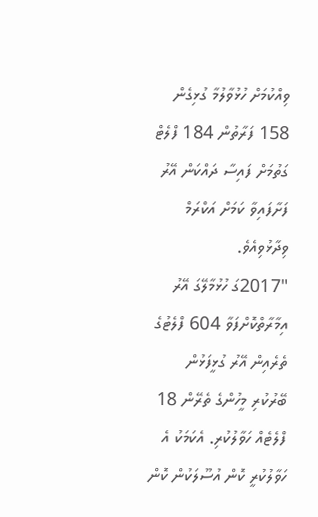ވިއްކުމަށް ހުޅުވާލުމާ ގުޅިގެން 158 ފަރާތުން 184 ފްލެޓް ގަތުމަށް ފައިސާ ދައްކަން އޭރު ފަށާފައިވާ ކަމަށް އަކްރަމް ވިދާޅުވިއެވެ.
"2017ގަ ހުޅުމާލޭގަ އޭރު އިމާރާތްކޮށްފަވާ 604 ފްލެޓުގެ ތެރެއިން އޭރު ގުޅީފަޅުން ބޭރުކުރި މީހުންގެ ތެރޭން 18 ފްލެޓެއް ހަވާލުކުރި. އެކަމަކު އެ ހަވާލުކުރީ ކޮން އުސޫލަކުން ކޮން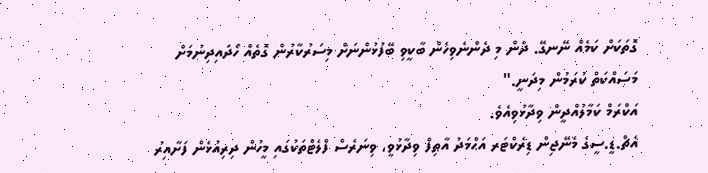ގޮތަކަށް ކަމެއް ނޭނގޭ. ދެން މި ދެންނެވިހެން ބާކީވި ބޭފުޅުންނަށް މިސަރުކާރުން ގޮތެއް ހޯދައިދިނުމަށް މަސައްކަތް ކުރަމުން މިދަނީ."
އަކްރަމް ކަމާލުއްދީން ވިދާޅުވިއެވެ.
އެޗް.ޑީ.ސީގެ މެނޭޖިން ޑިރެކްޓަރ އަޙްމަދު އާޠިފް ވިދާޅުވީ، ވިނަރެސް ފްލެޓްތަކުގައި މީހުން ދިރިއުޅެން ފަށާއިރު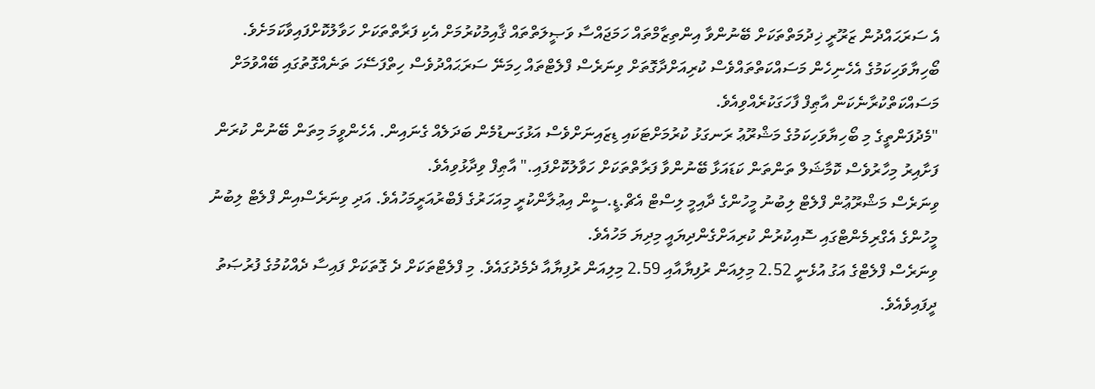އެ ސަރަޙައްދުން ޒަރޫރީ ޚިދުމަތްތަކަށް ބޭނުންވާ އިންތިޒާމްތައް ހަމަޖައްސާ ވަޞީލަތްތައް ޤާއިމުކުރުމަށް އެކި ފަރާތްތަކަށް ހަވާލުކޮށްފައިވާކަމަށެވެ. ބޯހިޔާވަހިކަމުގެ އެހެނިހެން މަސައްކަތްތައްވެސް ކުރިއަށްދާގޮތަށް ވިނަރެސް ފްލެޓްތައް ހިމަނޭ ސަރަޙައްދުވެސް ހިތްފަސޭހަ ތަނެއްގޮތުގައި ބޭއްވުމަށް މަސައްކަތްކުރާނެކަން އާޠިފް ފާހަގަކުރެއްވިއެވެ.
"މެދުފަންތީގެ މި ބޯހިޔާވަހިކަމުގެ މަޝްރޫޢު ރަނގަޅު ކުރުމަށްޓަކައި ޑިޒައިނަށްވެސް އަޅުގަނޑުމެން ބަދަލެއް ގެނައިން. އެހެންވީމަ މިތަން ބޭނުން ކުރަން ފަށާއިރު މިހާރުވެސް ކޮމާޝަލް ތަންތަން ކަޑައަޅާ ބޭނުންވާ ފަރާތްތަކަށް ހަވާލުކޮށްފައި." އާޠިފް ވިދާޅުވިއެވެ.
ވިނަރެސް މަޝްރޫޢުން ފްލެޓް ލިބުނު މީހުންގެ ދާއިމީ ލިސްޓް އެޗް.ޑީ.ސީން އިޢުލާންކުރީ މިއަހަރުގެ ފެބްރުއަރީމަހުއެވެ. އަދި ވިނަރެސްއިން ފްލެޓް ލިބުނު މީހުންގެ އެގްރިމެންޓްގައި ސޮއިކުރުން ކުރިއަށްގެންދިޔައީ މިދިޔަ މަހުއެވެ.
ވިނަރެސް ފްލެޓްގެ އަގު އުޅެނީ 2.52 މިލިއަން ރުފިޔާއާއި 2.59 މިލިއަން ރުފިޔާއާ ދެމެދުގައެވެ. މި ފްލެޓްތަކަށް ދެ ގޮތަކަށް ފައިސާ ދެއްކުމުގެ ފުރުޞަތު ދީފައިވެއެވެ.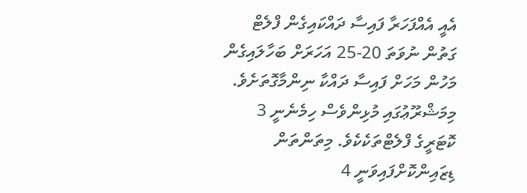އެއީ އެއްފަހަރާ ފައިސާ ދައްކައިގެން ފްލެޓް ގަތުން ނުވަތަ 20-25 އަހަރަށް ބަހާލައިގެން މަހުން މަހަށް ފައިސާ ދައްކާ ނިންމާގޮތަށެވެ.
މިމަޝްރޫޢުގައި މުޅިންވެސް ހިމެނެނީ 3 ކޮޓަރީގެ ފްލެޓްތަކެކެވެ. މިތަންތަން ޑިޒައިންކޮށްފައިވަނީ 4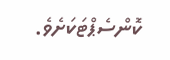ކޮންސެޕްޓަކަށެވެ.